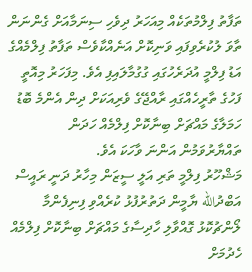ތަފާތު ފިލްމުތަކެއް މިއަހަރު ދިވެހި ސިނަމާއަށް ގެންނަން ތާވަ ލުކުރެވިފައި ވަނިކޮށް އަނެއްކާވެސް ތަފާތު ފިލްމެއްގެ އަޑު ފިލްމީ އުދަރެހުގައި ގުގުމާލައިފި އެވެ. މިފަހަރު މިއޮތީ ފަހުގެ ތާރީހެއްގައި ރާއްޖޭގެ ވެރިއަކަށް ދިން އެންމެ ބޮޑު ހަމަލާގެ މައްޗަށް ބިނާކޮށް ފިލްމެއް ހަދަން ތައްޔާރުވަމުން އަންނަ ވާހަކަ އެވެ.
މަޝްހޫރު ފިލްމީ ތަރި އަލީ ސީޒަން މިހާރު ދަނީ ރައީސް އަބްދުالله ޔާމީން ދަތުރުފުޅު ކުރެއްވި ފިނިފެންމާ ލޯންޗުކޮޅު ގޮއްވާލި ހާދިސާގެ މައްޗަށް ބިނާކޮށް ފިލްމެއް ހެދުމަށް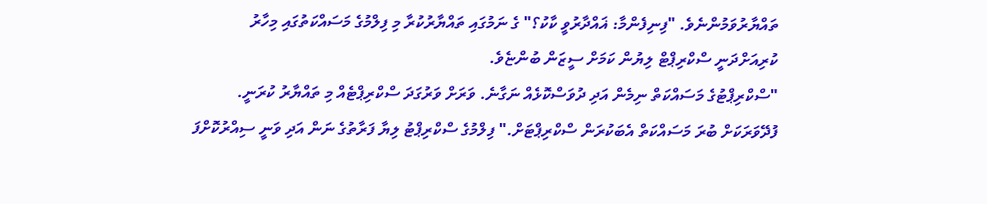ތައްޔާރުވަމުންނެވެ. "ފިނިފެންމާ: ޣައްދާރުވީ ކާކު؟" ގެ ނަމުގައި ތައްޔާރުކުރާ މި ފިލްމުގެ މަސައްކަތުގައި މިހާރު ކުރިއަށްދަނީ ސްކްރިޕްޓް ލިޔުން ކަމަށް ސީޒަން ބުންޏެވެ.
"ސްކްރިޕްޓުގެ މަސައްކަތް ނިމެން އަދި ދުވަސްކޮޅެއް ނަގާނެ. ވަރަށް ވަރުގަދަ ސްކްރިޕްޓެއް މި ތައްޔާރު ކުރަނީ. ފުދޭވަރަކަށް ބުރަ މަސައްކަތް އެބަކުރަން ސްކްރިޕްޓަށް." ފިލްމުގެ ސްކްރިޕްޓު ލިޔާ ފަރާތުގެ ނަން އަދި ވަނީ ސިއްރުކޮށްފަ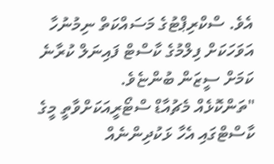އެވެ. ސްކްރިޕްޓުގެ މަސައްކަތް ނިމުނުހާ އަވަހަކަށް ފިލްމުގެ ކާސްޓް ފައިނަލް ކުރާނެ ކަމަށް ސީޒަން ބުންޏެވެ.
"ތަންކޮޅެއް މެޗުއާޑް ސްޓޯރީއަކަށްވާތީ މީގެ ކާސްޓްގައި އެހާ ޅަކުދިންނެއް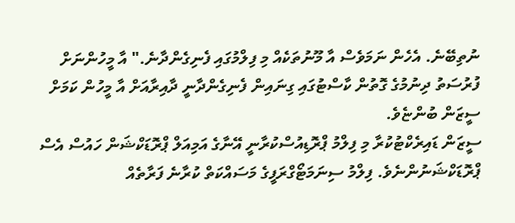ނުތިބޭނެ. އެހެން ނަމަވެސް އާ މޫނުތަކެއް މި ފިލްމުގައި ފެނިގެންދާނެ." އާ މީހުންނަށް ފުރުސަތު ދިނުމުގެ ގޮތުން ކާސްޓުގައި ގިނައިން ފެނިގެންދާނީ ދާއިރާއަށް އާ މީހުން ކަމަށް ސީޒަން ބުންޏެވެ.
ސީޒަން ޑައިރެކްޓުކުރާ މި ފިލްމު ޕްރޮޑިއުސްކުރާނީ އޭނާގެ އަމިއަލް ޕްރޮޑަކްޝަން ހައުސް އެސް ޕްރޮޑަކްޝަނުންނެވެ. ފިލްމު ސިނަމަޓޯގްރަފީގެ މަސައްކަތް ކުރާނެ ފަރާތެއް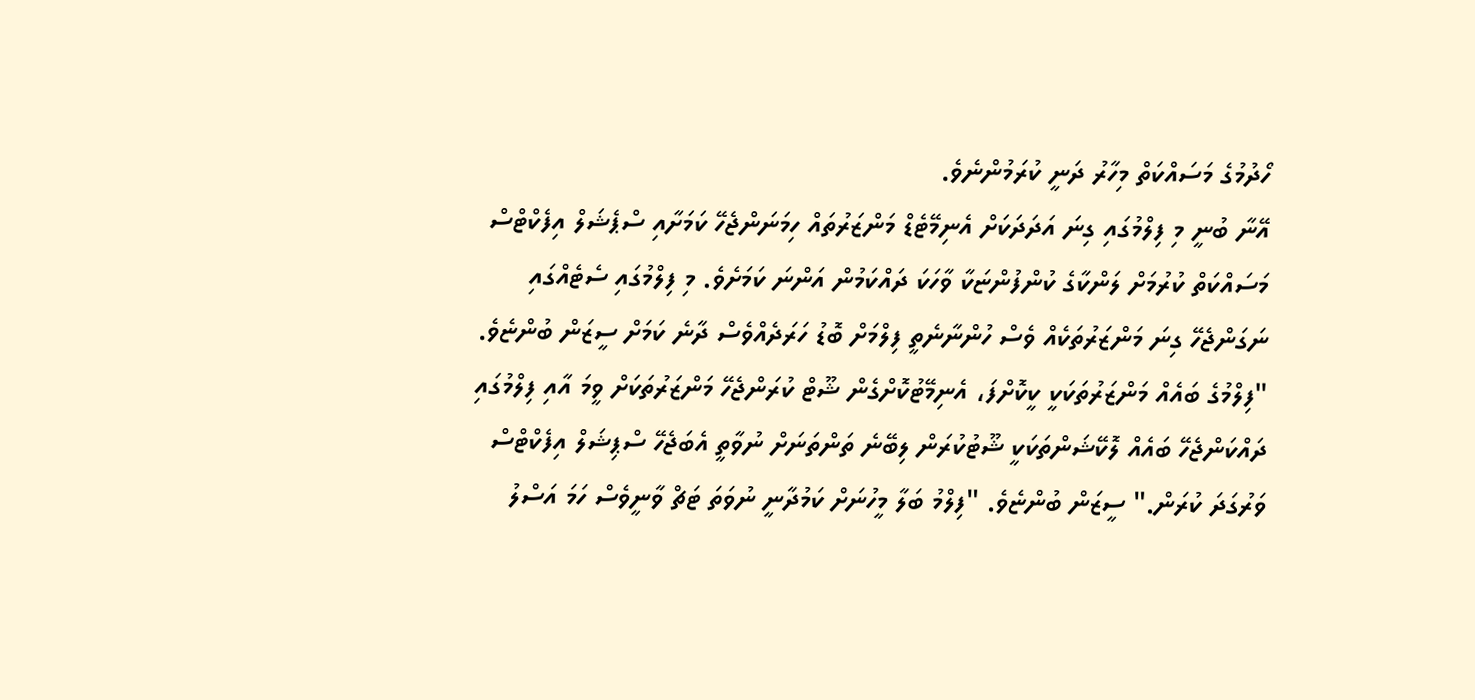ހޯދުމުގެ މަސައްކަތް މިހާރު ދަނީ ކުރަމުންނެވެ.
އޭނާ ބުނީ މި ފިލްމުގައި ގިނަ އަދަދަކަށް އެނިމޭޓެޑް މަންޒަރުތައް ހިމަނަންޖެހޭ ކަމަށާއި ސްޕެޝަލް އިފެކްޓްސް މަސައްކަތް ކުރުމަށް ލަންކާގެ ކުންފުންޏަކާ ވާހަކަ ދައްކަމުން އަންނަ ކަމަށެވެ. މި ފިލްމުގައި ސެޓެއްގައި ނަގަންޖެހޭ ގިނަ މަންޒަރުތަކެއް ވެސް ހުންނާނެތީ ފިލްމަށް ބޮޑު ހަރަދެއްވެސް ދާނެ ކަމަށް ސީޒަން ބުންޏެވެ.
"ފިލްމުގެ ބައެއް މަންޒަރުތަކަކީ ކީކޮށްފަ، އެނިމޭޓުކޮށްގެން ޝޫޓް ކުރަންޖެހޭ މަންޒަރުތަކަށް ވީމަ އާއި ފިލްމުގައި ދައްކަންޖެހޭ ބައެއް ލޮކޭޝަންތަކަކީ ޝޫޓުކުރަން ލިބޭނެ ތަންތަނަށް ނުވާތީ އެބަޖެހޭ ސްޕިޝަލް އިފެކްޓްސް ވަރުގަދަ ކުރަން." ސީޒަން ބުންޏެވެ. "ފިލްމު ބަލާ މީހުނަށް ކަމުދާނީ ނުވަތަ ޓަޗް ވާނީވެސް ހަމަ އަސްލު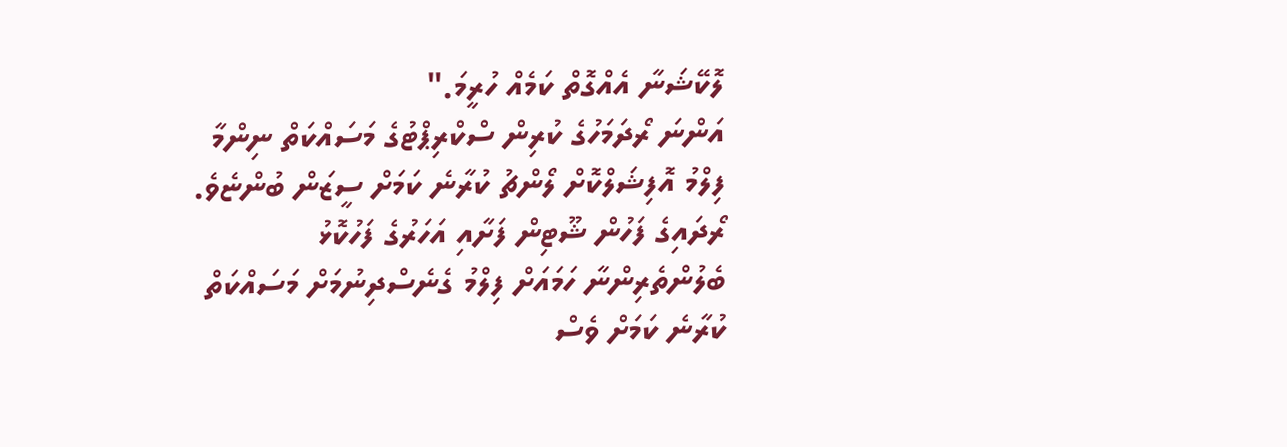ލޮކޭޝަނާ އެއްގޮތް ކަމެއް ހުރީމަ."
އަންނަ ރޯދަމަހުގެ ކުރިން ސްކްރިޕްޓުގެ މަސައްކަތް ނިންމާ ފިލްމު އޮފިޝަލްކޮށް ލޯންޗު ކުރާނެ ކަމަށް ސީޒަން ބުންޏެވެ. ރޯދައިގެ ފަހުން ޝޫޓިން ފަށާއި އަހަރުގެ ފަހުކޮޅު ބެލުންތެރިންނާ ހަމައަށް ފިލްމު ގެނެސްދިނުމަށް މަސައްކަތް ކުރާނެ ކަމަށް ވެސް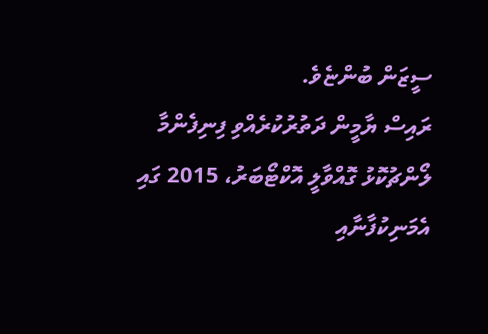ސީޒަން ބުންޏެވެ.
ރައިސް ޔާމީން ދަތުރުކުރެއްވި ފިނިފެންމާ ލޯންޗުކޮޅު ގޮއްވާލީ އޮކްޓޯބަރު، 2015 ގައި އެމަނިކުފާނާއި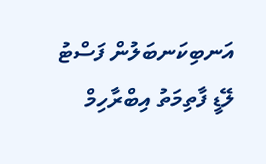އަނބިކަނބަލުން ފަސްޓު ލޭޑީ ފާތިމަތު އިބްރާހިމް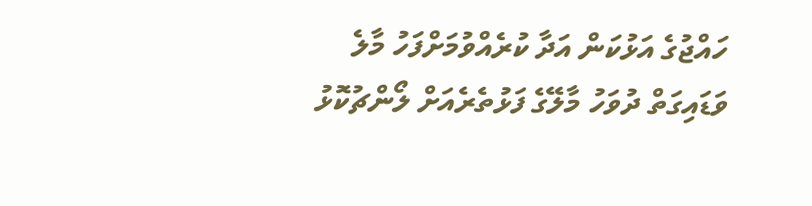ހައްޖުގެ އަޅުކަން އަދާ ކުރެއްވުމަށްފަހު މާލެ ވަޑައިގަތް ދުވަހު މާލޭގެ ފަޅުތެރެއަށް ލޯންޗުކޮޅު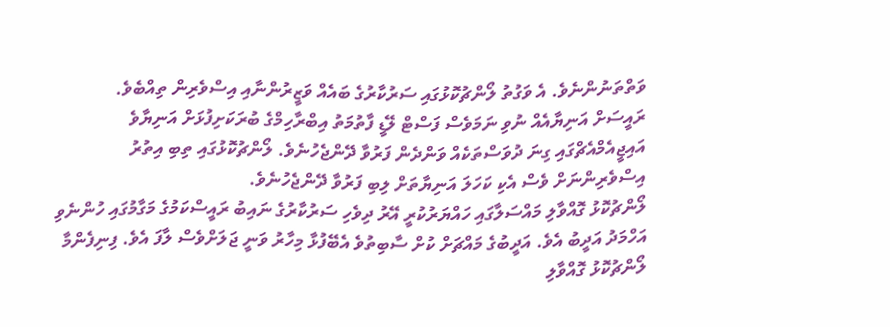ވަތްތަނުންނެވެ. އެ ވަގުތު ލޯންޗުކޮޅުގައި ސަރުކާރުގެ ބައެއް ވަޒީރުންނާއި އިސްވެރިން ތިއްބެވެ.
ރައީސަށް އަނިޔާއެއް ނުވި ނަމަވެސް ފަސްޓް ލޭޑީ ފާތުމަތު އިބްރާހިމްގެ ބުރަކަށިފުޅަށް އަނިޔާވެ އައިޖީއެމްއެޗްގައި ގިނަ ދުވަސްތަކެއް ވަންދެން ފަރުވާ ދޭންޖެހުނެވެ. ލޯންޗުކޮޅުގައި ތިބި އިތުރު އިސްވެރިންނަށް ވެސް އެކި ކަހަލަ އަނިޔާތަށް ލިބި ފަރުވާ ދޭންޖެހުނެވެ.
ލޯންޗުކޮޅު ގޮއްވާލި މައްސަލާގައި ހައްޔަރުކުރީ އޭރު ދިވެހި ސަރުކާރުގެ ނައިބު ރައީސްކަމުގެ މަގާމުގައި ހުންނެވި އަހްމަދު އަދީބު އެވެ. އަދީބުގެ މައްޗަށް ކުށް ސާބިތުވެ އެބޭފުޅާ މިހާރު ވަނީ ޖަލަށްވެސް ލާފަ އެވެ. ފިނިފެންމާ ލޯންޗުކޮޅު ގޮއްވާލި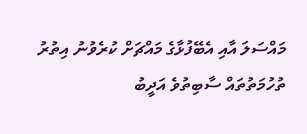މައްސަލަ އާއި އެބޭފުޅާގެ މައްޗަށް ކުރެވުނު އިތުރު ތުހުމަތުތައް ސާބިތުވެ އަދީބު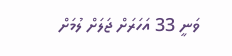ވަނީ 33 އަހަރަށް ޖަލަށް ލުމަށް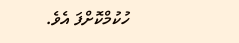ހުކުމްކޮށްފަ އެވެ.